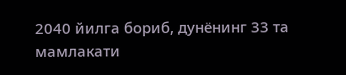2040 йилга бориб, дунёнинг 33 та мамлакати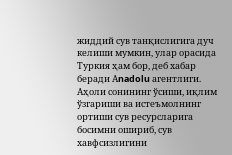жиддий сув танқислигига дуч келиши мумкин, улар орасида Туркия ҳам бор, деб хабар беради Аnadolu агентлиги.
Аҳоли сонининг ўсиши, иқлим ўзгариши ва истеъмолнинг ортиши сув ресурсларига босимни ошириб, сув хавфсизлигини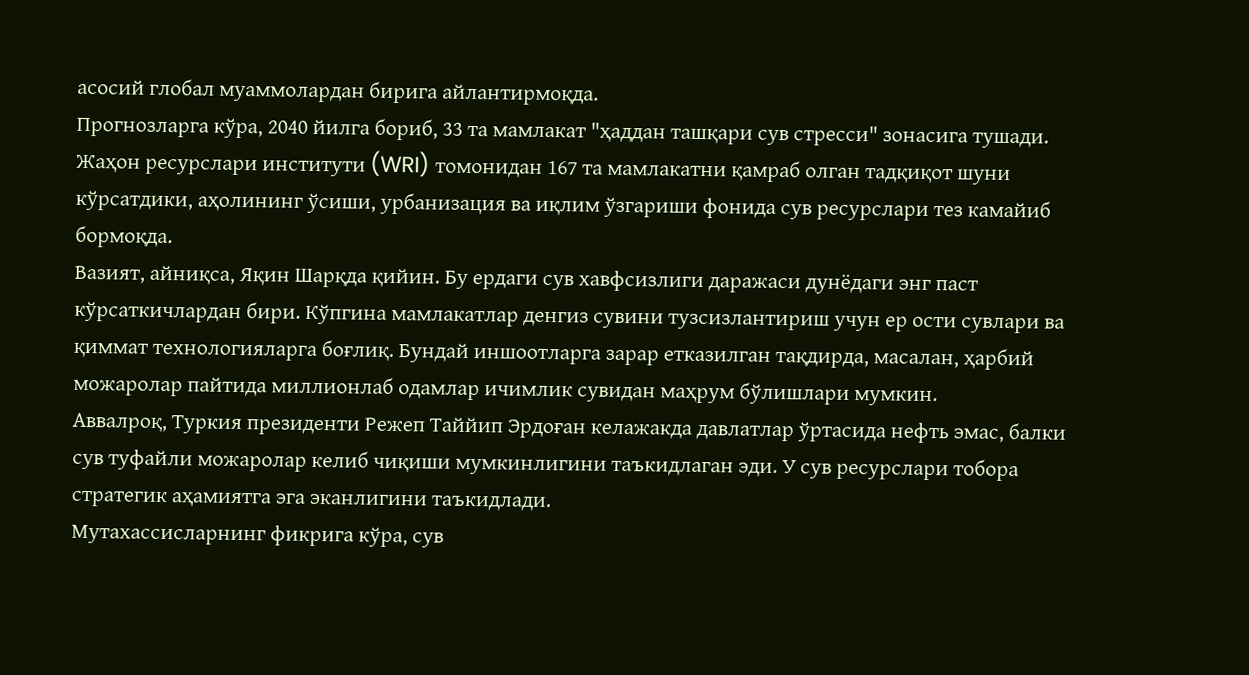асосий глобал муаммолардан бирига айлантирмоқда.
Прогнозларга кўра, 2040 йилга бориб, 33 та мамлакат "ҳаддан ташқари сув стресси" зонасига тушади. Жаҳон ресурслари институти (WRI) томонидан 167 та мамлакатни қамраб олган тадқиқот шуни кўрсатдики, аҳолининг ўсиши, урбанизация ва иқлим ўзгариши фонида сув ресурслари тез камайиб бормоқда.
Вазият, айниқса, Яқин Шарқда қийин. Бу ердаги сув хавфсизлиги даражаси дунёдаги энг паст кўрсаткичлардан бири. Кўпгина мамлакатлар денгиз сувини тузсизлантириш учун ер ости сувлари ва қиммат технологияларга боғлиқ. Бундай иншоотларга зарар етказилган тақдирда, масалан, ҳарбий можаролар пайтида миллионлаб одамлар ичимлик сувидан маҳрум бўлишлари мумкин.
Аввалроқ, Туркия президенти Режеп Таййип Эрдоған келажакда давлатлар ўртасида нефть эмас, балки сув туфайли можаролар келиб чиқиши мумкинлигини таъкидлаган эди. У сув ресурслари тобора стратегик аҳамиятга эга эканлигини таъкидлади.
Мутахассисларнинг фикрига кўра, сув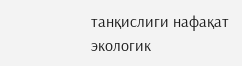танқислиги нафақат экологик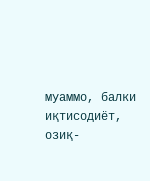муаммо, балки иқтисодиёт, озиқ-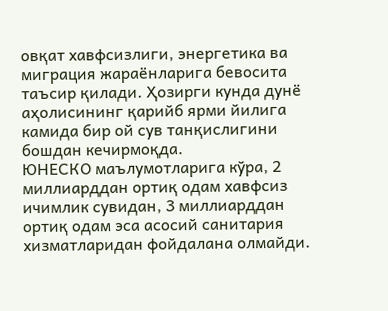овқат хавфсизлиги, энергетика ва миграция жараёнларига бевосита таъсир қилади. Ҳозирги кунда дунё аҳолисининг қарийб ярми йилига камида бир ой сув танқислигини бошдан кечирмоқда.
ЮНEСКО маълумотларига кўра, 2 миллиарддан ортиқ одам хавфсиз ичимлик сувидан, 3 миллиарддан ортиқ одам эса асосий санитария хизматларидан фойдалана олмайди.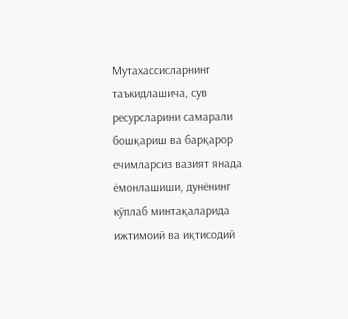Мутахассисларнинг таъкидлашича, сув ресурсларини самарали бошқариш ва барқарор ечимларсиз вазият янада ёмонлашиши, дунёнинг кўплаб минтақаларида ижтимоий ва иқтисодий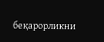беқарорликни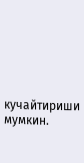кучайтириши мумкин.